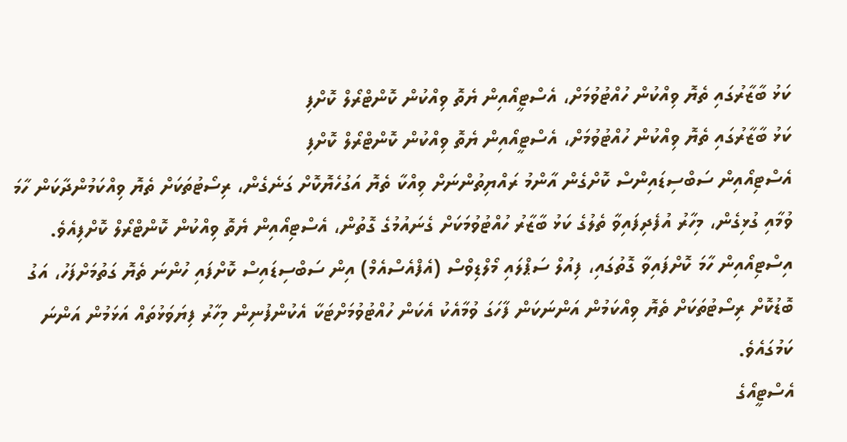ކަޅު ބާޒާރުގައި ތެޔޮ ވިއްކުން ހުއްޓުވުމަށް، އެސްޓީއޯއިން ޔެތޮ ވިއްކުން ކޮންޓްރޯލް ކޮށްފި
ކަޅު ބާޒާރުގައި ތެޔޮ ވިއްކުން ހުއްޓުވުމަށް، އެސްޓީއޯއިން ޔެތޮ ވިއްކުން ކޮންޓްރޯލް ކޮށްފި
އެސްޓިއޯއިން ސަބްސިޑައިންސް ކޮށްގެން އާންމު ރައްޔިތުންނަށް ވިއްކާ ތެޔޮ އަގުހެޔޮކޮށް ގަނެގެން، ރިސޯޓުތަކަށް ތެޔޮ ވިއްކަމުންދާކަން ހާމަ ވުމާއި ގުޅިގެން، މިހާރު އުފެދިފައިވާ ތެލުގެ ކަޅު ބާޒާރު ހުއްޓުވުމަކަށް ގެނައުމުގެ ގޮތުން، އެސްޓިއޯއިން ޔެތޮ ވިއްކުން ކޮންޓްރޯލް ކޮށްފިއެވެ.
އިސްޓިއޯއިން ހާމަ ކޮށްފައިވާ ގޮތުގައި، ފިއުލް ސަޕްލައި މޯލްޑިވްސް (އެފްއެސްއެމް) އިން ސަބްސިޑައިސް ކޮށްފައި ހުންނަ ތެޔޮ ގަތުމަށްފަހު، އަގު ބޮޑުކޮށް ރިސޯޓުތަކަށް ތެޔޮ ވިއްކަމުން އަންނަކަން ފާހަގަ ވުމާއެކު އެކަން ހުއްޓުވުމަށްޓަކާ އެކުންފުނިން މިހާރު ފިޔަވަޅުތައް އަޅަމުން އަންނަ ކަމުގައެވެ.
އެސްޓީއޯގެ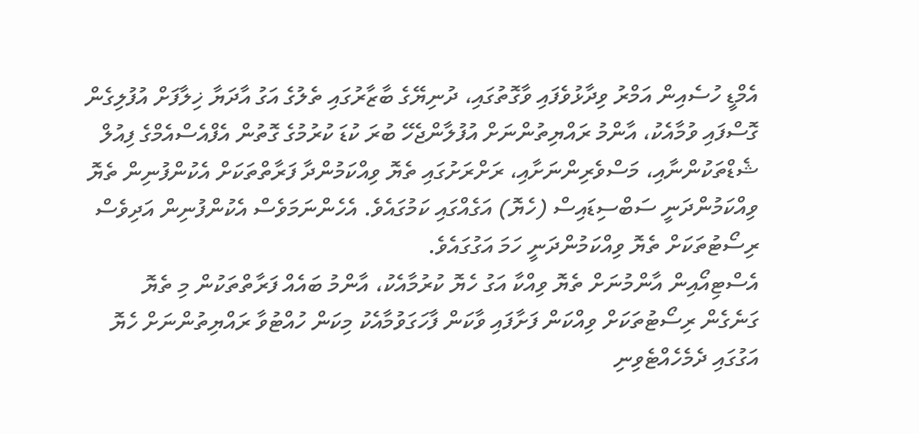އެމްޑީ ހުސެއިން އަމްރު ވިދާޅުވެފައި ވާގޮތުގައި، ދުނިޔޭގެ ބާޒާރުގައި ތެލުގެ އަގު އާދަޔާ ޚިލާފަށް އުފުލިގެން ގޮސްފައި ވުމާއެކު، އާންމު ރައްޔިތުންނަށް އުފުލާންޖެހޭ ބުރަ ކުޑަ ކުރުމުގެ ގޮތުން އެފްއެސްއެމްގެ ފިއުލް ޝެޑްތަކުންނާއި، މަސްވެރިންނަށާއި، ރަށްރަށުގައި ތެޔޮ ވިއްކަމުންދާ ފަރާތްތަކަށް އެކުންފުނިން ތެޔޮ ވިއްކަމުންދަނީ ސަބްސިޑައިސް (ހެޔޮ) އަގެއްގައި ކަމުގައެވެ. އެހެންނަމަވެސް އެކުންފުނިން އަދިވެސް ރިސޯޓުތަކަށް ތެޔޮ ވިއްކަމުންދަނީ ހަމަ އަގުގައެވެ.
އެސްޓިއޯއިން އާންމުނަށް ތެޔޮ ވިއްކާ އަގު ހެޔޮ ކުރުމާއެކު، އާންމު ބައެއް ފަރާތްތަކުން މި ތެޔޮ ގަނެގެން ރިސޯޓުތަކަށް ވިއްކަން ފަށާފައި ވާކަން ފާހަގަވުމާއެކު މިކަން ހުއްޓުވާ ރައްޔިތުންނަށް ހެޔޮ އަގުގައި ދެމެހެއްޓެވިނި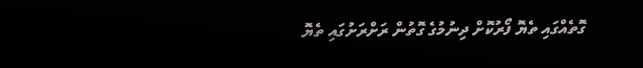ގޮތެއްގައި ތެޔޮ ފޯރުކޮށް ދިނުމުގެ ގޮތުން ރަށްރަށުގައި ތެޔޮ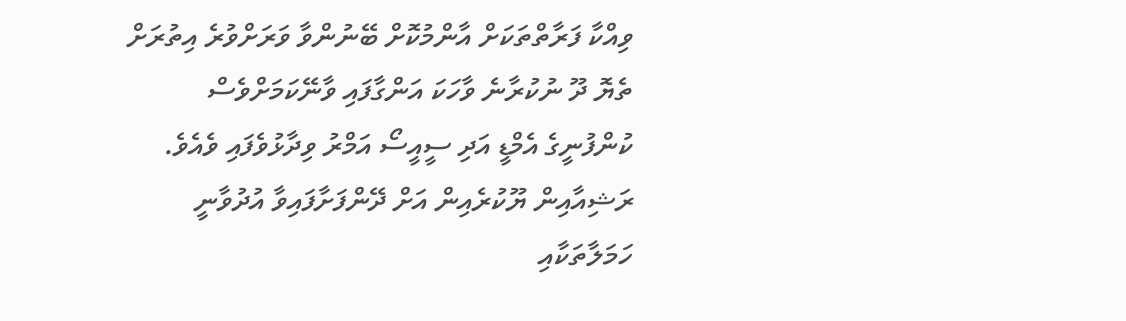ވިއްކާ ފަރާތްތަކަށް އާންމުކޮށް ބޭނުންވާ ވަރަށްވުރެ އިތުރަށް ތެޔޮ ދޫ ނުކުރާނެ ވާހަކަ އަންގާފައި ވާނޭކަމަށްވެސް ކުންފުނީގެ އެމްޑީ އަދި ސީއީސޯ އަމްރު ވިދާޅުވެފައި ވެއެވެ.
ރަޝިއާއިން ޔޫކުރެއިން އަށް ދޭންފަށާފައިވާ އުދުވާނީ ހަމަލާތަކާއި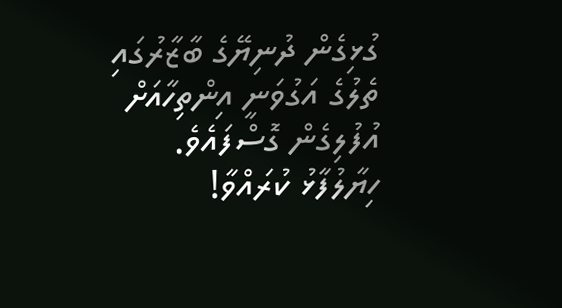ގުޅިގެން ދުނިޔޭގެ ބާޒާރުގައި ތެލުގެ އަގުވަނީ އިންތިހާއަށް އުފުލިގެން ގޮސްފައެވެ.
ހިޔާލުފާޅު ކުރައްވާ!